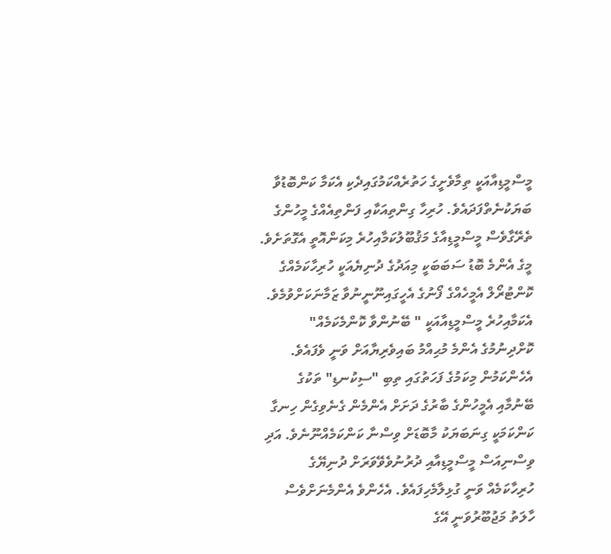މީސްމީޑިއާއަކީ ތިމާވެށީގެ ހަތުރެއްކަމުގައިދެކި އެކަމާ ކަންބޮޑުވާ ބަޔަކުނެތްފަދައެވެ. ހުރިހާ ގިންތިއަކާއި ފަންތިއެއްގެ މީހުންގެ ތެރޭގާވެސް މީސްމީޑިއާގެ މަޤުބޫލުކަމާއިހުރެ މިކަންއޮތީ އެގޮތަށެވެ. މީގެ އެންމެ ބޮޑު ސަބަބަކީ މިއަދުގެ ދުނިޔެއަކީ ހުރިހާކަމެއްގެ ކޮންޓުރޯލް އެމީހެއްގެ ފޯނުގެ އެހީގައިނޫނީނުވާ ޒަމާނަކަށްވުމެވެ. އެކަމާއިހުރެ މީސްމީޑިއާއަކީ " ބޭނުންވާ ކޮންމެކަމެއް" ކޮށްދިނުމުގެ އެންމެ މުޙިއްމު ބައިވެރިޔާއަށް ވަނީ ވެފައެވެ.
އެހެންކަމުން މިކަމުގެ ފަހަތުގައި ތިބި "ސިކުނޑި" ތަކުގެ ބޭނުމާއި އެމީހުންގެ ބާރުގެ ދަށަށް އެންމެން ގެނެވިގެން ހިނގާ ކަންކަމަކީ ގިނަބަޔަކު މާބޮޑަށް ވިސްނާ ކަންކަމެއްނޫނެވެ. އަދި ވިސްނިއަސް މީސްމީޑިއާއި ދުރުނުވެވޭވަރަށް ދުނިޔޭގެ ހުރިހާކަމެއް ވަނީ ގުޅިލާމެހިފައެވެ. އެހެންވެ އެންމެނަށްވެސް ހާލަތު މަޖުބޫރުވަނީ އޭގެ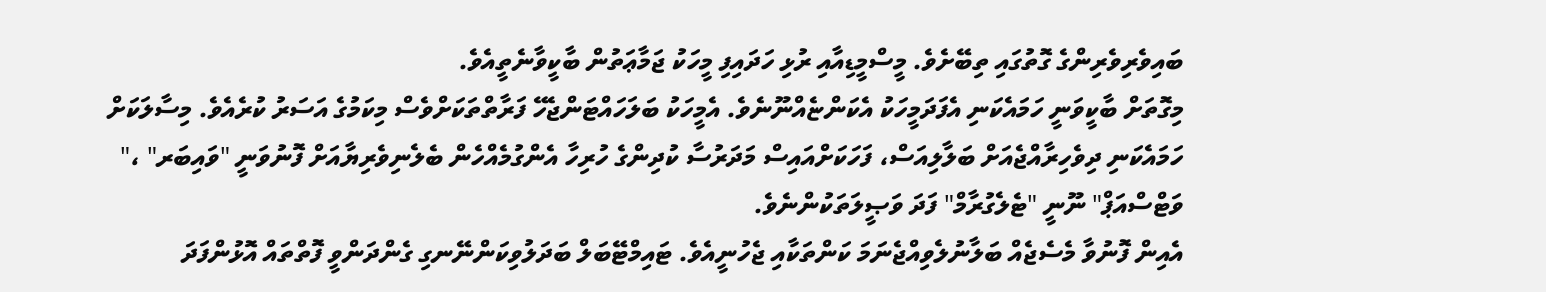ބައިވެރިވެރިންގެ ގޮތުގައި ތިބޭށެވެ. މީސްމީޑިއާއި ރުޅި ހަދައިފި މީހަކު ޖަމާޢަތުން ބާކީވާނެތީއެވެ.
މިގޮތަށް ބާކީވަނީ ހަމައެކަނި އެފަދަމީހަކު އެކަންޏެއްނޫނެވެ. އެމީހަކު ބަލަހައްޓަންޖެހޭ ފަރާތްތަކަށްވެސް މިކަމުގެ އަސަރު ކުރެއެވެ. މިސާލަކަށް ހަމައެކަނި ދިވެހިރާއްޖެއަށް ބަލާލިއަސް، ފަހަކަށްއައިސް މަދަރުސާ ކުދިންގެ ހުރިހާ އެންގުމެއްހެން ބެލެނިވެރިޔާއަށް ފޮނުވަނީ "ވައިބަރ" ،" ވަޓްސްއަޕް" ނޫނީ "ޓެލެގުރާމް" ފަދަ ވަޞީލަތަކުންނެވެ.
އެއިން ފޮނުވާ މެސެޖެއް ބަލާނުލެވިއްޖެނަމަ ކަންތަކާއި ޖެހުނީއެވެ. ޓައިމްޓޭބަލް ބަދަލުވިކަންނޭނގި ގެންދަންވީ ފޮތްތައް އޮޅުންފަދަ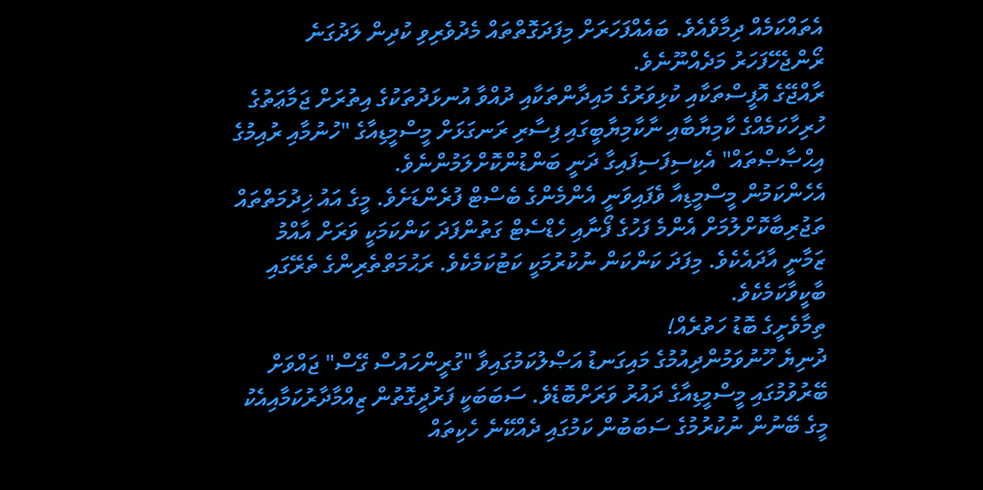އެތައްކަމެއް ދިމާވެއެވެ. ބައެއްފަހަރަށް މިފަދަގޮތްތައް މެދުވެރިވި ކުދިން ލަދުގަނެ ރޯންޖެހޭފަހަރު މަދެއްނޫނެވެ.
ރާއްޖޭގެ އޮފީސްތަކާއި ކުޅިވަރުގެ މައިދާންތަކާއި ދުއްވާ އުނޅަދުތަކުގެ އިތުރަށް ޖަމާޢަތުގެ ހުރިހާކަމެއްގެ ކާމިޔާބާއި ނާކާމިޔާބީގައި ފިސާރި ރަނގަޅަށް މީސްމީޑިއާގެ "ހުނުމާއި ރުއިމުގެ އިޙްޞާޞްތައް" އެކިސިފަސިފައިގާ ދަނީ ބަންޑުންކޮށްލަމުންނެވެ.
އެހެންކަމުން މީސްމީޑިއާ ވެފައިވަނީ އެންމެންގެ ބެސްޓް ފުރެންޑަށެވެ. މީގެ އައު ޚިދުމަތްތައް ތަޖުރިބާކޮށްލުމަށް އެންމެ ފަހުގެ ފޯނާއި ހެޑްސެޓް ގަތުންފަދަ ކަންކަމަކީ ވަރަށް އާއްމު ޒަމާނީ އާދައެކެވެ. މިފަދަ ކަންކަން ނުކުރުމަކީ ކަޓުކަމެކެވެ. ރަޙުމަތްތެރިންގެ ތެރޭގައި ބާކީވާކަމެކެވެ.
ތިމާވެށީގެ ބޮޑު ހަތުރެއް!
ދުނިޔެ ހޫނުވަމުންދިއުމުގެ މައިގަނޑު އަޞްލުކަމުގައިވާ "ގުރީންހައުސް ގޭސް" ޖައްވަށް ބޭރުވުމުގައި މީސްމީޑިއާގެ ދައުރު ވަރަށްބޮޑެވެ. ސަބަބަކީ ފަރުދީގޮތުން ޒިއްމާދާރުކަމާއިއެކު މީގެ ބޭނުން ނުކުރުމުގެ ސަބަބުން ކަމުގައި ދެއްކޭނެ ހެކިތައް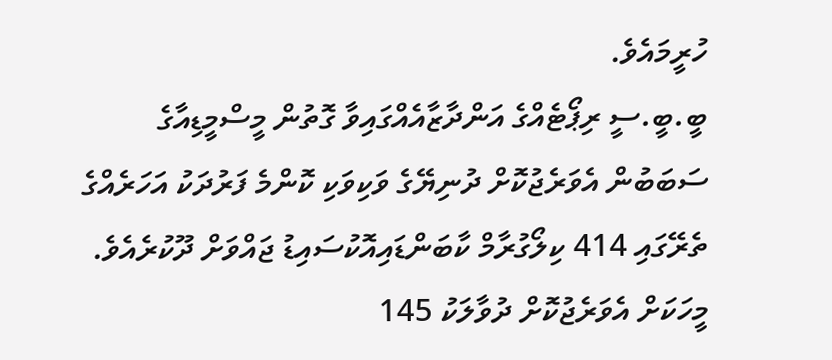ހުރީމައެވެ.
ބީ.ބީ.ސީ ރިޕޯޓެއްގެ އަންދާޒާއެއްގައިވާ ގޮތުން މީސްމީޑިއާގެ ސަބަބުން އެވަރެޖުކޮށް ދުނިޔޭގެ ވަކިވަކި ކޮންމެ ފަރުދަކު އަހަރެއްގެ ތެރޭގައި 414 ކިލޯގުރާމް ކާބަންޑައިއޮކުސައިޑު ޖައްވަށް ދޫކުރެއެވެ.
މީހަކަށް އެވަރެޖުކޮށް ދުވާލަކު 145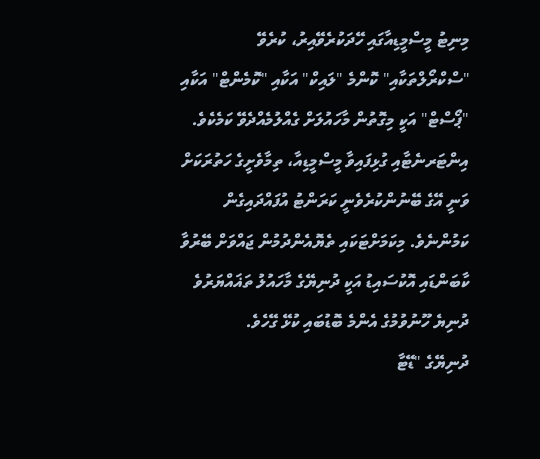މިނިޓު މީސްމީޑިއާގައި ހޭދަކުރެވޭއިރު، ކުރެވޭ "ސްކްރޯލްތަކާއި" ކޮންމެ "ލައިކް" އަކާއި "ކޮމެންޓް" އަކާއި "ޕޯސްޓް" އަކީ މިގޮތުން މާހައުލަށް ގެއްލުމެއްދެވޭ ކަމެކެވެ.
އިންޓަރނެޓާއި ގުޅިފައިވާ މީސްމީޑިއާ، ތިމާވެށީގެ ހަތުރަކަށް ވަނީ އޭގެ ބޭނުންކުރެވެނީ ކަރަންޓު އުފައްދައިގެން ކަމުންނެވެ. މިކަމަށްޓަކައި ތެޔޮއެންދުމުން ޖައްވަށް ބޭރުވާ ކާބަންޑައި އޮކުސައިޑު އަކީ ދުނިޔޭގެ މާހައުލު ތަޣައްޔަރުވެ ދުނިޔެ ހޫނުވުމުގެ އެންމެ ބޮޑުބައި ކުޅޭ ގޭހެވެ.
ދުނިޔޭގެ "ޑޭޓާ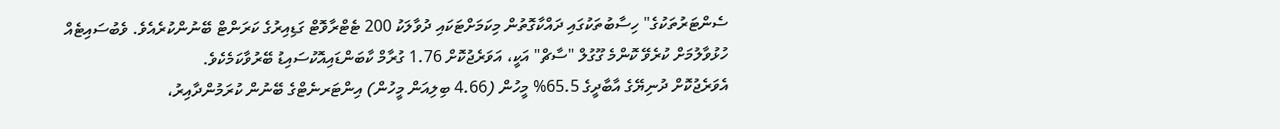ސެންޓަރުތަކުގެ" ހިސާބުތަކުގައި ދައްކާގޮތުން މިކަމަށްޓަކައި ދުވާލަކު 200 ޓެޓްރާވޮޓް ގަޑިއިރުގެ ކަރަންޓް ބޭނުންކުރެއެވެ. ވެބުސައިޓެއް ހުޅުވާލުމަށް ކުރެވޭ ކޮންމެ ގޫގުލް "ސާޗް" އަކީ، އަވަރެޖުކޮށް 1.76 ގުރާމް ކާބަންޑައިއޮކުސައިޑު ބޭރުވާކަމެކެވެ.
އެވަރެޖުކޮށް ދުނިޔޭގެ އާބާދީގެ 65.5% މީހުން (4.66 ބިލިއަން މީހުން) އިންޓަރނެޓްގެ ބޭނުން ކުރަމުންދާއިރު،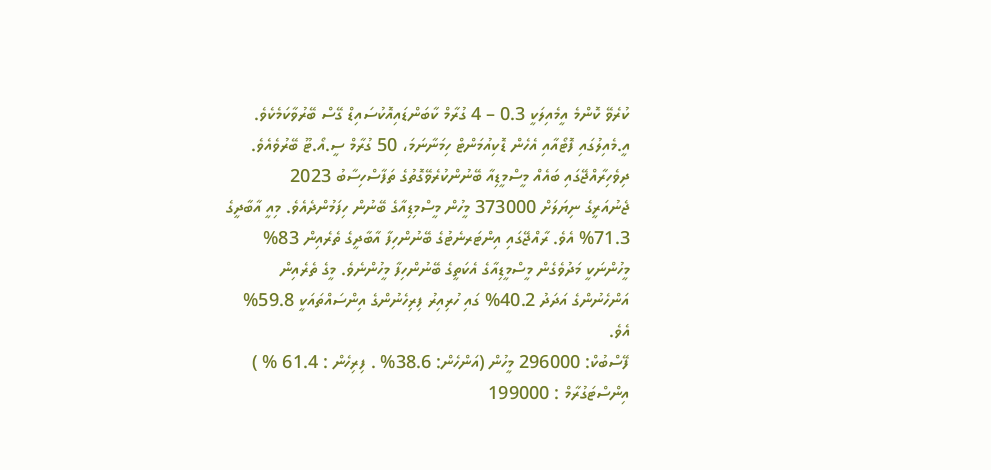ކުރެވޭ ކޮންމެ އީމެއިލަކީ 0.3 – 4 ގުރާމް ކާބަންޑައިއޮކުސައިޑް ގޭސް ބޭރުވާކަމެކެވެ. އީ.މެއިލުގައި ފޮޓޯއާއި އެހެން ޑޮކިއުމަންޓް ހިމަނާނަމަ، 50 ގުރާމް ސީ.އޯ.ޓޫ ބޭރުވެއެވެ.
ދިވެހިރާއްޖޭގައި ބައެއް މީސްމީޑިއާ ބޭނުންކުރެވޭގޮތުގެ ތަފާސްހިސާބު 2023
ޖެނުއަރީގެ ނިޔަލަށް 373000 މީހުން މީސްމިޑިއާގެ ބޭނުން ހިފަމުންދެއެވެ. މިއީ އާބާދީގެ 71.3% އެވެ. ރާއްޖޭގައި އިންޓަރނެޓުގެ ބޭނުންހިފާ އާބާދީގެ ތެރެއިން 83% މީހުންނަކީ މަދުވެގެން މީސްމީޑިއާގެ އެކަތީގެ ބޭނުންހިފާ މީހުންނެވެ. މީގެ ތެރެއިން އަންހެނުންގެ އަދަދު 40.2% ގައި ހުރިއިރު ފިރިހެނުންގެ އިންސައްތައަކީ 59.8% އެވެ.
ފޭސްބުކް: 296000 މީހުން (އަންހެން: 38.6% . ފިރިހެން : 61.4 % )
އިންސްޓަގުރާމް : 199000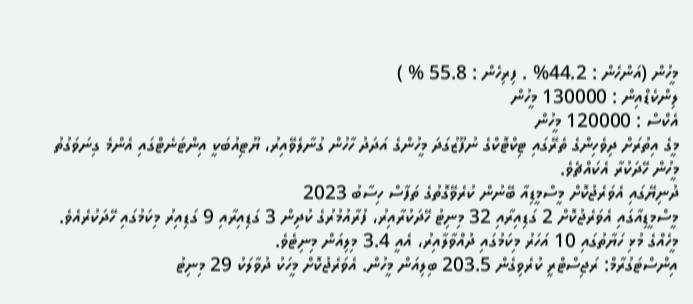މީހުން (އަންހެން : 44.2% . ފިރިހެން : 55.8 % )
ލިންކެޑްއިން : 130000 މީހުން
އެކްސް : 120000 މީހުން
މީގެ އިތުރަށް ދިވެހިންގެ ތެރޭގައި ޓިކްޓޮކްގެ ނުފޫޒުގަދަ މީހުންގެ އަދަދު ހާހުން ގުނާލެވޭއިރު، ޔޫޓިއުބަކީ އިންޓަނެޓްގައި އެންމެ ގިނަވަގުތު މީހުން ހޭދަކުރާ އެކައްޗެވެ.
ދުނިޔޭގައި އެވަރެޖުކޮށް މީސްމީޑިއާ ބޭނުން ކުރެވޭގޮތުގެ ތަފާސް ހިސާބު 2023
މީސްމީޑިއާގައި އެވަރެޖުކޮށް 2 ގަޑިއިރާއި 32 މިނިޓު ހޭދަކުރާއިރު، ފުރާއުމުރުގެ ކުދިން 3 ގަޑިއިރާއި 9 ގަޑިއިރު މިކަމުގައި ހޭދަކުރެއެވެ. މީހެއްގެ މުޅި ހަޔާތުގައި 10 އަހަރު މިކަމުގައި ދުއްވާލާއިރު، އެއީ 3.4 މިލިއަން މިނިޓެވެ.
އިންސްޓަގުރާމް: ރަޖިސްޓްރީ ކުރެވިގެން 203.5 ބިލިއަން މީހުން. އެވަރެޖުކޮށް މީހަކު ދުވާލަކު 29 މިނިޓު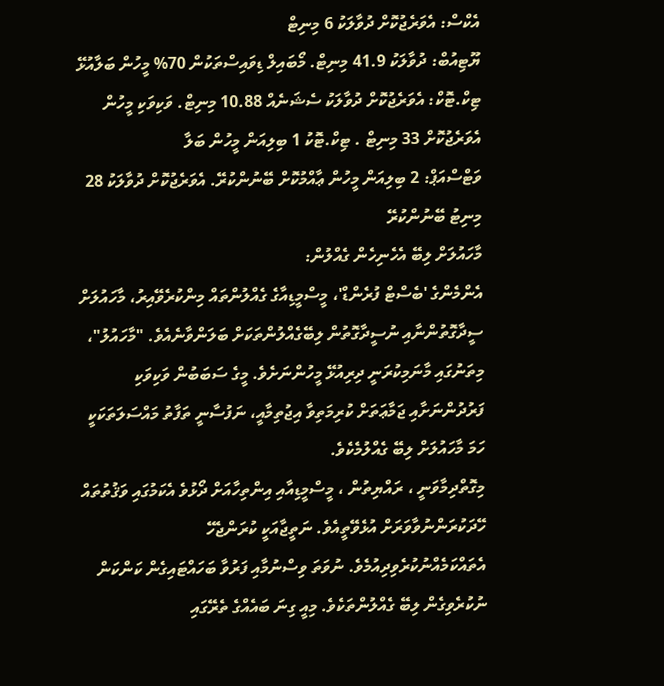އެކްސް: އެވަރެޖުކޮށް ދުވާލަކު 6 މިނިޓް
ޔޫޓިއުބް: ދުވާލަކު 41.9 މިނިޓް. މޯބައިލް ޑިވައިސްތަކުން 70% މީހުން ބަލާއުޅޭ
ޓިކް.ޓޮކް: އެވަރެޖުކޮށް ދުވާލަކު ސެޝަނެއް 10.88 މިނިޓް. ވަކިވަކި މީހުން އެވަރެޖުކޮށް 33 މިނިޓް . ޓިކް.ޓޮކު 1 ބިލިއަން މީހުން ބަލާ
ވަޓްސްއަޕް: 2 ބިލިއަން މީހުން ޢާއްމުކޮށް ބޭނުންކުރޭ. އެވަރެޖުކޮށް ދުވާލަކު 28 މިނިޓު ބޭނުންކުރޭ
މާހައުލަށް ލިބޭ އެހެނިހެން ގެއްލުން:
އެންމެންގެ 'ބެސްޓް ފުރެންޑް'، މީސްމީޑިއާގެ ގެއްލުންތައް މިންކުރެވޭއިރު، މާހައުލަށް ސީދާގޮތުންނާއި ނުސީދާގޮތުން ލިބޭގެއްލުންތަކަށް ބަލަންވާނެއެވެ. "މާހައުލު"، މިތަނުގައި މާނަމިކުރަނީ ދިރިއުޅޭ މީހުންނަށެވެ. މީގެ ސަބަބުން ވަކިވަކި ފަރުދުންނަށާއި ޖަމާޢަތަށް ކުރިމަތިވާ އިޖުތިމާއީ، ނަފުސާނީ ތަފާތު މައްސަލަތަކަކީ ހަމަ މާހައުލަށް ލިބޭ ގެއްލުމެކެވެ.
މިގޮތްދިމާވަނީ ، ރައްޔިތުން ، މީސްމީޑިއާއި އިންތިހާއަށް ދޯޅުވެ އެކަމުގައި ވަޤުތުތައް ހޭދަކުރަންނުވާވަރަށް އުޅެވޭތީއެވެ. ނަތީޖާއަކީ ކުރަންޖެހޭ އެތައްކަމެއްނުކުރެވިދިއުމެވެ. ނުވަތަ ވިސްނުމާއި ފަރުވާ ބަހައްޓައިގެން ކަންކަން ނުކުރެވިގެން ލިބޭ ގެއްލުންތަކެވެ. މިއީ ގިނަ ބައެއްގެ ތެރޭގައި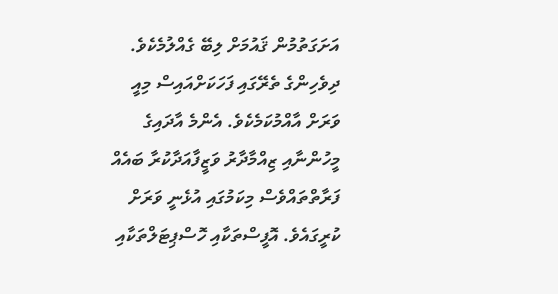އަށަގަތުމުން ޤައުމަށް ލިބޭ ގެއްލުމެކެވެ.
ދިވެހިންގެ ތެރޭގައި ފަހަކަށްއައިސް މިއީ ވަރަށް އާއްމުކަމެކެވެ. އެންމެ އާދައިގެ މީހުންނާއި ޒިއްމާދާރު ވަޒީފާއަދާކުރާ ބައެއް ފަރާތްތައްވެސް މިކަމުގައި އުޅެނީ ވަރަށް ކުރީގައެވެ. އޮފީސްތަކާއި ހޮސްޕިޓަލްތަކާއި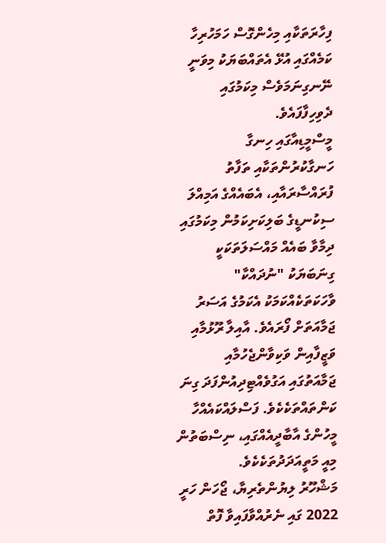ފިހާރަތަކާއި މިހެންގޮސް ހަމަހުރިހާ ކަމެއްގައި އުޅޭ އެތައްބަޔަކު މިވަނީ ނޭނގިނަމަވެސް މިކަމުގައި ދެވިހިފާފައެވެ.
މީސްމީޑިއާގައި ހިނގާ ހަނގާކުރުންތަކާއި ތަފާތު ފުރައްސާރައާއި، އެބައެއްގެ އަމިއްލަ ސިކުނޑީގެ ބަލިކަށިކަމުން މިކަމުގައި ދިމާވާ ބައެއް މައްސަލަތަކަކީ ގިނަބަޔަކު "ނުދައްކާ" ވާހަކަތަކެއްކަމަކު އެކަމުގެ އަސަރު ޖަމާއަތަށް ފޯރައެވެ. އާއިލާ ރޫޅުމާއި ވަޒީފާއިން ވަކިވާންޖެހުމާއި ޖަމާއަތުގައި އަގުވެއްޓިދިއުންފަދަ ގިނަ ކަންތައްތަކެކެވެ. ފަސްލައްކައެއްހާ މީހުންގެ އާބާދީއެއްގައި، ނިސްބަތުން މިއީ މަތީއަދަދުތަކެކެވެ.
މަޝްހޫރު ލިޔުންތެރިޔާ، ޖޯހަން ހަރީ 2022 ގައި ނެރުއްވާފައިވާ ފޮތް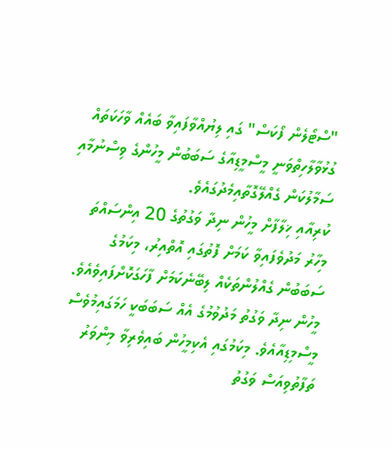"ސްޓޯލެން ފޯކަސް" ގައި ލިޔުއްވާފައިވާ ބައެއް ވާހަކަތައް ގުޅުވާލާހިތްވަނީ މީސްމީޑިއާގެ ސަބަބުން މީހުންގެ ވިސްނުމާއި ސަމާލުކަން ގެއްލޭގޮތާއިމެދުގައެވެ.
ކުރިއާއި ޚިލާފާށް މީހުން ނިދާ ވަގުތުގެ 20 އިންސައްތަ މިހާރު މަދުވެފައިވާ ކަމަށް ފޮތުގައި އޮތްއިރު، މިކަމުގެ ސަބަބުން ގެއްލުންތަކެއް ލިބޭނެކަމަށް ފާހަގަކޮށްފައިވެއެވެ.
މީހުން ނިދާ ވަގުތު މަދުވުމުގެ އެއް ސަބަބަކީ ހަމަގައިމުވެސް މީސްމިޑިއާއެވެ. މިކަމުގައި އެކިމީހުން ބައިވެރިވާ މިންވަރު ތަފާތުވިއަސް ވަގުތު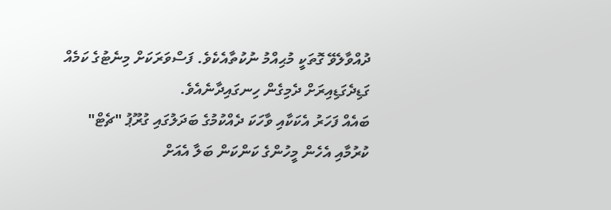ދުއްވާލެވޭ ގޮތަކީ މުޙިއްމު ނުކުތާއެކެވެ. ފަސްވަރަކަށް މިނެޓުގެ ކަމެއް ގަޑިދެގަޑިއިރަށް ދެމިގެން ހިނގައިދާނެއެވެ.
ބައެއް ފަހަރު އެކަކާއި ވާހަކަ ދެއްކުމުގެ ބަދަލުގައި ގުރޫޕު "ޗެޓް" ކުރުމާއި އެހެން މީހުންގެ ކަންކަން ބަލާ އެއަށް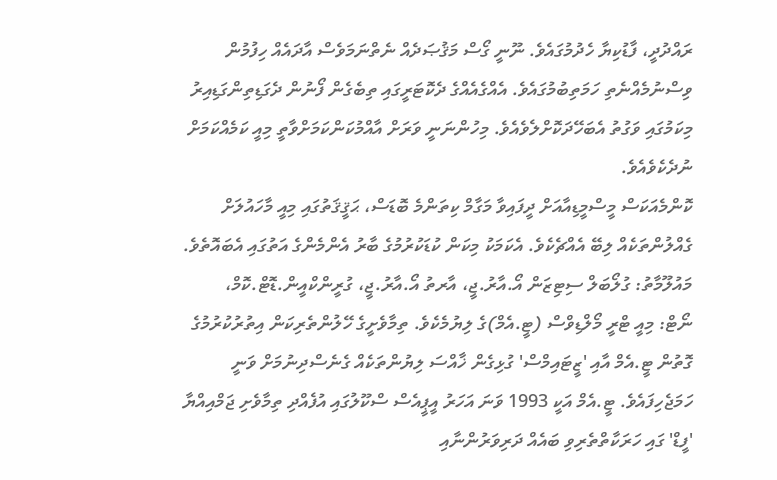ރައްދުދީ، ފާޑުކިޔާ ހެދުމުގައެވެ. ނޫނީ ގޯސް މަޤުޞަދެއް ނެތްނަމަވެސް އާދައެއް ހިފުމުން ވިސްނުމެއްނެތި ހަމަތިބުމުގައެވެ. އެއްގެއެއްގެ ދެކޮޓަރީގައި ތިބެގެން ފޯނުން ދެގަޑިތިންގަޑިއިރު މިކަމުގައި ވަގުތު އެބަހޭދަކޮށްލެވެއެވެ. މިހުންނަނީ ވަރަށް އާއްމުކަންކަމަށްވާތީ މިއީ ކަމެއްކަމަށް ނުދެކެވެއެވެ.
ކޮންމެއަކަސް މީސްމީޑިއާއަށް ދީފައިވާ މަގާމް ކިތަންމެ ބޮޑަސް، ޙަޤީޤަތުގައި މިއީ މާހައުލަށް ގެއްލުންތަކެއް ލިބޭ އެއްޗެކެވެ. އެކަމަކު މިކަން ކުޑަކުރުމުގެ ބާރު އެންމެންގެ އަތުގައި އެބައޮތެވެ.
މައުލޫމާތު: ގުލޯބަލް ސިޓިޒަން އޯ.އާރު.ޖީ، އާރތު އޯ.އާރު.ޖީ، ގުރީންކްއީން.ޑޮޓް.ކޮމް،
ނޯޓް: މިއީ ޓްރީ މޯލްޑިވްސް (ޓީ.އެމް)ގެ ލިޔުމެކެވެ. ތިމާވެށީގެ ހޭލުންތެރިކަން އިތުރުކުރުމުގެ ގޮތުން ޓީ.އެމް އާއި 'ޒީޓައިމްސް' ގުޅިގެން ޚާއްސަ ލިޔުންތަކެއް ގެނެސްދިނުމަށް ވަނީ ހަމަޖެހިފައެވެ. ޓީ.އެމް އަކީ 1993 ވަނަ އަހަރު އީޕީއެސް ސްކޫލުގައި އުފެއްދި ތިމާވެށި ޖަމްއިއްޔާ 'ފީޑް' ގައި ހަރަކާތްތެރިވި ބައެއް ދަރިވަރުންނާއި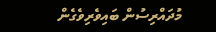މުދައްރިސުން ބައިވެރިވެގެން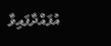އުފައްދާފައިވާ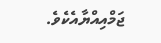ޖަމްއިއްޔާއެކެވެ.